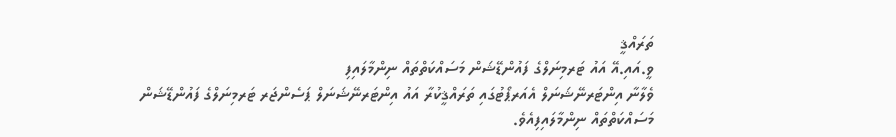ތަރައްޤީ
ވީ.އައި.އޭ އައު ޓަރމިނަލްގެ ފައުންޑޭޝަން މަސައްކަތްތައް ނިންމާލައިފި
ވެލާނާ އިންޓަރނޭޝަނަލް އެއަރޕޯޓުގައި ތަރައްޤީކުރާ އައު އިންޓަރނޭޝަނަލް ޕަސެންޖަރ ޓަރމިނަލްގެ ފައުންޑޭޝަން މަސައްކަތްތައް ނިންމާލައިފިއެވެ.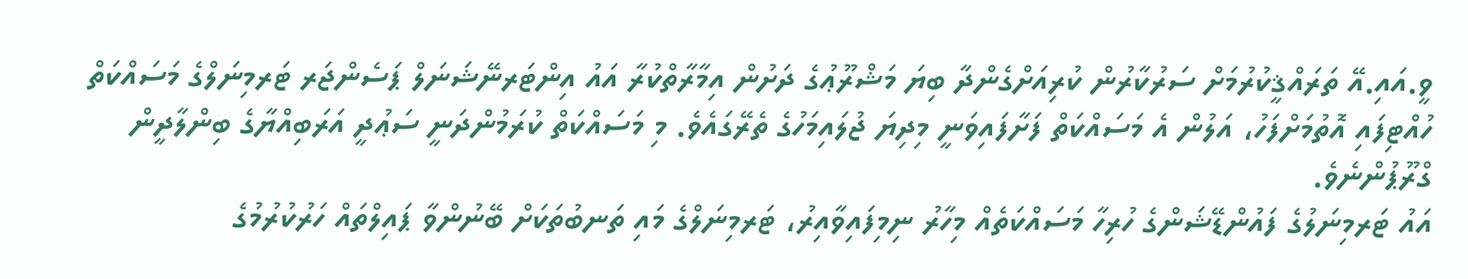ވީ.އައި.އޭ ތަރައްޤީކުރުމަށް ސަރުކާރުން ކުރިއަށްގެންދާ ބިޔަ މަޝްރޫޢުގެ ދަށުން އިމާރާތްކުރާ އައު އިންޓަރނޭޝަނަލް ޕަސެންޖަރ ޓަރމިނަލްގެ މަސައްކަތް ހުއްޓިފައި އޮތުމަށްފަހު، އަލުން އެ މަސައްކަތް ފަށާފައިވަނީ މިދިޔަ ޖުލައިމަހުގެ ތެރޭގައެވެ. މި މަސައްކަތް ކުރަމުންދަނީ ސަޢުދީ އަރަބިއްޔާގެ ބިންލާދީން ގްރޫޕުންނެވެ.
އައު ޓަރމިނަލުގެ ފައުންޑޭޝަންގެ ހުރިހާ މަސައްކަތެއް މިހާރު ނިމިފައިވާއިރު، ޓަރމިނަލްގެ މައި ތަނބުތަކަށް ބޭނުންވާ ޕައިލްތައް ހަރުކުރުމުގެ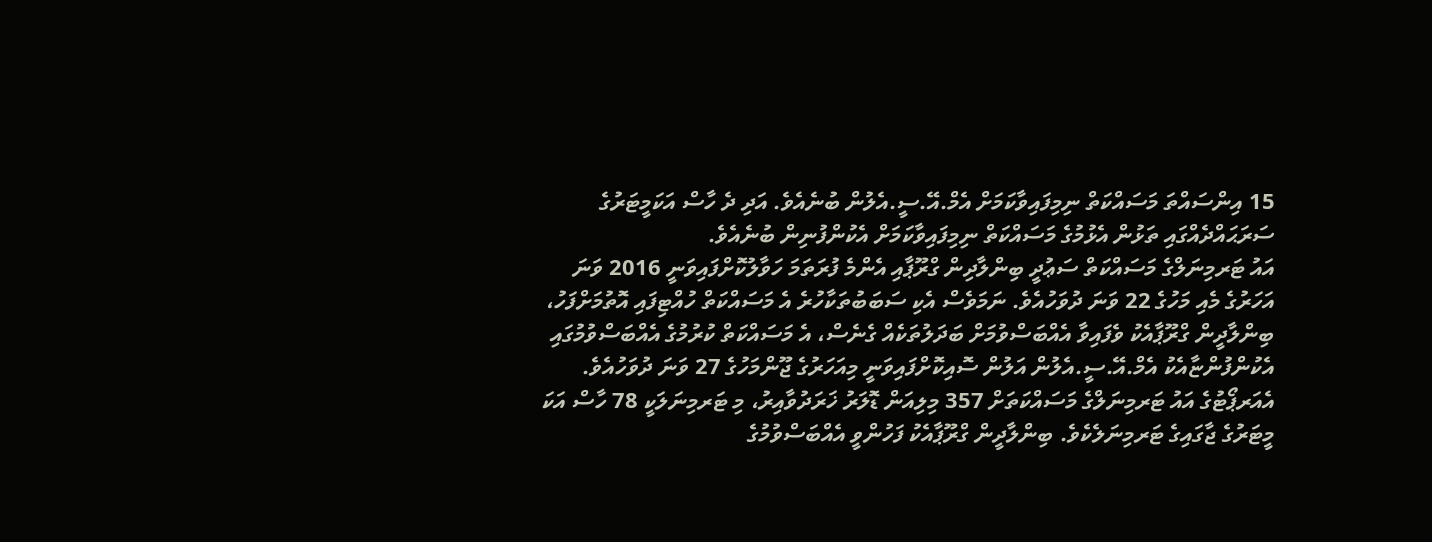15 އިންސައްތަ މަސައްކަތް ނިމިފައިވާކަމަށް އެމް.އޭ.ސީ.އެލުން ބުނެއެވެ. އަދި ދެ ހާސް އަކަމީޓަރުގެ ސަރަޙައްދެއްގައި ތަޅުން އެޅުމުގެ މަސައްކަތް ނިމިފައިވާކަމަށް އެކުންފުނިން ބުނެއެވެ.
އައު ޓަރމިނަލްގެ މަސައްކަތް ސަޢުދީ ބިންލާދިން ގްރޫޕާއި އެންމެ ފުރަތަމަ ހަވާލުކޮށްފައިވަނީ 2016 ވަނަ އަހަރުގެ މެއި މަހުގެ 22 ވަނަ ދުވަހުއެވެ. ނަމަވެސް އެކި ސަބަބުތަކާހުރެ އެ މަސައްކަތް ހުއްޓިފައި އޮތުމަށްފަހު، ބިންލާދީން ގްރޫޕާއެކު ވެފައިވާ އެއްބަސްވުމަށް ބަދަލުތަކެއް ގެނެސް، އެ މަސައްކަތް ކުރުމުގެ އެއްބަސްވުމުގައި އެކުންފުންޏާއެކު އެމް.އޭ.ސީ.އެލުން އަލުން ސޮއިކޮށްފައިވަނީ މިއަހަރުގެ ޖޫންމަހުގެ 27 ވަނަ ދުވަހުއެވެ.
އެއަރޕޯޓުގެ އައު ޓަރމިނަލްގެ މަސައްކަތަށް 357 މިލިއަން ޑޮލަރު ޚަރަދުވާއިރު، މި ޓަރމިނަލަކީ 78 ހާސް އަކަ މީޓަރުގެ ޖާގައިގެ ޓަރމިނަލެކެވެ. ބިންލާދީން ގްރޫޕާއެކު ފަހުންވީ އެއްބަސްވުމުގެ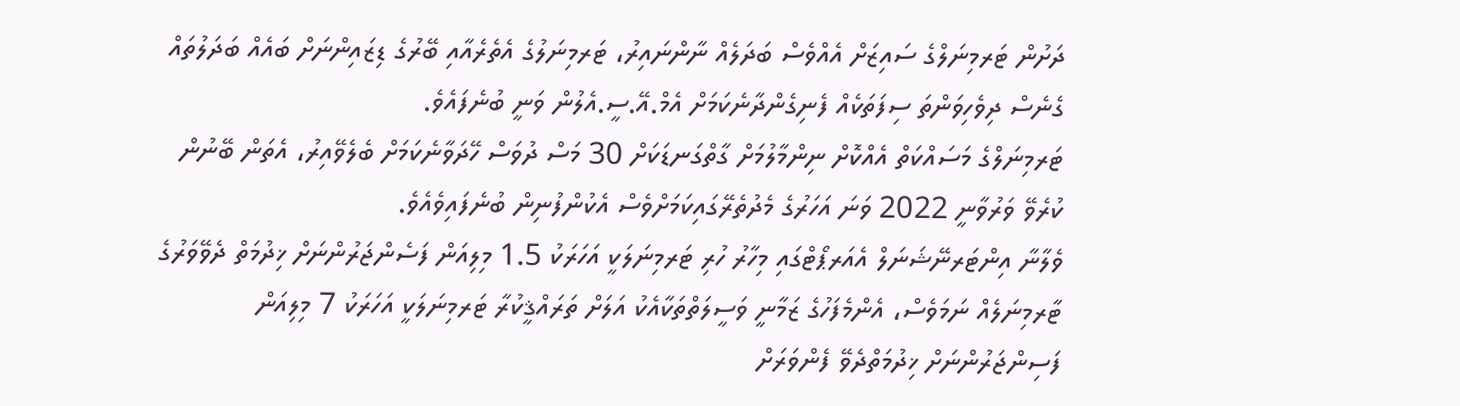ދަށުން ޓަރމިނަލްގެ ސައިޒަށް އެއްވެސް ބަދަލެއް ނާންނައިރު، ޓަރމިނަލުގެ އެތެރެއާއި ބޭރުގެ ޑިޒައިންނަށް ބައެއް ބަދަލުތައް ގެނެސް ދިވެހިވަންތަ ސިފަތަކެއް ފެނިގެންދާނެކަމަށް އެމް.އޭ.ސީ.އެލުން ވަނީ ބުނެފައެވެ.
ޓަރމިނަލްގެ މަސައްކަތް އެއްކޮށް ނިންމާލުމަށް ގާތްގަނޑަކަށް 30 މަސް ދުވަސް ހޭދަވާނެކަމަށް ބެލެވޭއިރު، އެތަން ބޭނުން ކުރެވޭ ވަރުވާނީ 2022 ވަނަ އަހަރުގެ މެދުތެރޭގައިކަމަށްވެސް އެކުންފުނިން ބުނެފައިވެއެވެ.
ވެލާނާ އިންޓަރނޭޝަނަލް އެއަރޕޯޓްގައި މިހާރު ހުރި ޓަރމިނަލަކީ އަހަރަކު 1.5 މިލިއަން ފަސެންޖަރުންނަށް ޚިދުމަތް ދެވޭވަރުގެ ޓާރމިނަލެއް ނަމަވެސް، އެންމެފަހުގެ ޒަމާނީ ވަސީލަތްތަކާއެކު އަލަށް ތަރައްޤީކުރާ ޓަރމިނަލަކީ އަހަރަކު 7 މިލިއަން ފަސިންޖަރުންނަށް ޚިދުމަތްދެވޭ ފެންވަރަށް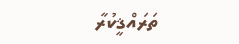ތަރައްޤީކުރާ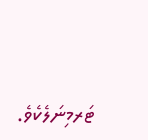ޓަރމިނަލެކެވެ.